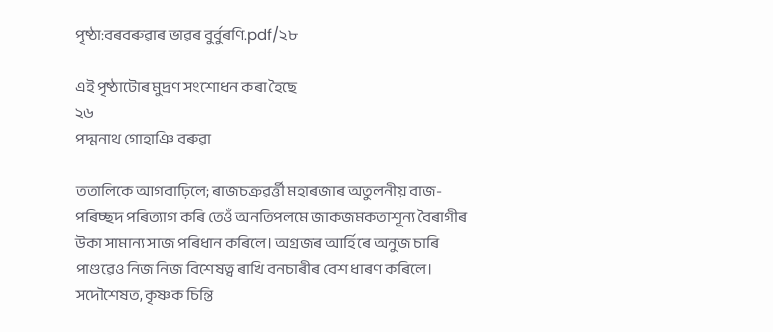পৃষ্ঠা:বৰবৰুৱাৰ ভাৱৰ বুৰ্বুৰণি.pdf/২৮

এই পৃষ্ঠাটোৰ মুদ্ৰণ সংশোধন কৰা হৈছে
২৬
পদ্মনাথ গোহাঞি বৰুৱা

ততালিকে আগবাঢ়িলে; ৰাজচক্ৰৱৰ্ত্তী মহাৰজাৰ অতুলনীয় বাজ- পৰিচ্ছদ পৰিত্যাগ কৰি তেওঁ অনতিপলমে জাকজমকতাশূন্য বৈৰাগীৰ উকা সামান্য সাজ পৰিধান কৰিলে। অগ্ৰজৰ আৰ্হিৰে অনুজ চাৰি পাণ্ডৱেও নিজ নিজ বিশেষত্ব ৰাখি বনচাৰীৰ বেশ ধাৰণ কৰিলে। সদৌশেষত, কৃষ্ণক চিন্তি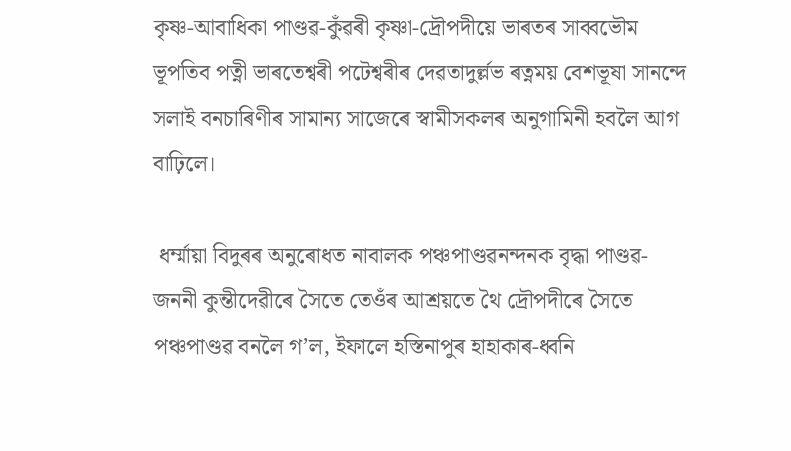কৃষ্ণ-আবাধিকা পাণ্ডৱ-কুঁৱৰী কৃষ্ণা-দ্ৰৌপদীয়ে ভাৰতৰ সাব্বভৌম ভূপতিব পত্নী ভাৰতেশ্বৰী পটেশ্বৰীৰ দেৱতাদুৰ্ল্লভ ৰত্নময় বেশভূষা সানন্দে সলাই বনচাৰিণীৰ সামান্য সাজেৰে স্বামীসকলৰ অনুগামিনী হবলৈ আগ বাঢ়িলে।

 ধৰ্ম্মায়া বিদুৰৰ অনুৰোধত নাবালক পঞ্চপাণ্ডৱনন্দনক বৃদ্ধা পাণ্ডৱ- জননী কুন্তীদেৱীৰে সৈতে তেওঁৰ আশ্ৰয়তে থৈ দ্ৰৌপদীৰে সৈতে পঞ্চপাণ্ডৱ বনলৈ গ’ল, ইফালে হস্তিনাপুৰ হাহাকাৰ-ধ্বনি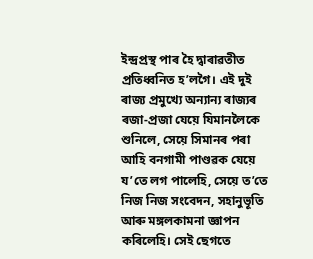ইন্দ্ৰপ্ৰস্থ পাৰ হৈ দ্বাৰাৱতীত প্ৰতিধ্বনিত হ’লগৈ। এই দুই ৰাজ্য প্ৰমুখ্যে অন্যান্য ৰাজ্যৰ ৰজা-প্ৰজা যেয়ে যিমানলৈকে শুনিলে, সেয়ে সিমানৰ পৰা আহি বনগামী পাণ্ডৱক যেয়ে য’তে লগ পালেহি, সেয়ে ত’তে নিজ নিজ সংবেদন, সহানুভূতি আৰু মঙ্গলকামনা জ্ঞাপন কৰিলেহি। সেই ছেগতে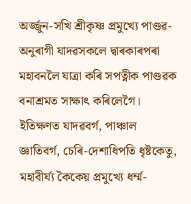অৰ্জ্জুন-সখি শ্ৰীকৃষ্ণ প্ৰমুখ্যে পাণ্ডৱ-অনুৰাগী যাদৱসকলে দ্বাৰকাৰপৰা মহাবনলৈ যাত্ৰা কৰি সপত্নীক পাণ্ডৱক বনাশ্ৰমত সাক্ষাৎ কৰিলেগৈ। ইতিক্ষণত যাদৱবৰ্গ, পাঞ্চাল জ্ঞাতিবৰ্গ, চেৰি-দেশাধিপতি ধৃষ্টকেতু, মহাবীৰ্য্য কৈকেয় প্ৰমুখ্যে ধৰ্ম্ম-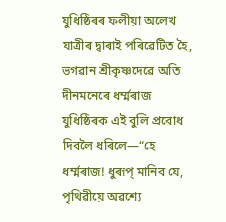যুধিষ্ঠিৰৰ ফলীয়া অলেখ যাত্ৰীৰ দ্বাৰাই পৰিৱেটিত হৈ, ভগৱান শ্ৰীকৃষ্ণদেৱে অতি দীনমনেৰে ধৰ্ম্মৰাজ যুধিষ্ঠিৰক এই বুলি প্ৰবোধ দিবলৈ ধৰিলে—“হে ধৰ্ম্মৰাজ! ধুৰূপ্ মানিব যে, পৃথিৱীয়ে অৱশ্যে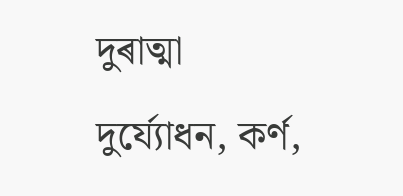দুৰাত্মা দুৰ্য্যোধন, কৰ্ণ,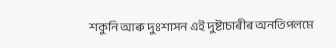শকুনি আৰু দুঃশাসন এই দুষ্টাচাৰীৰ অনতিপলমে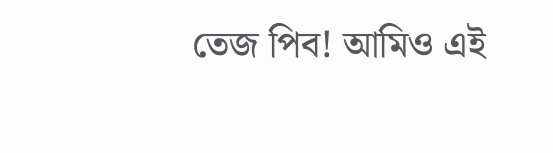তেজ পিব! আমিও এই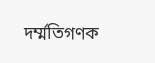দৰ্ম্মতিগণক